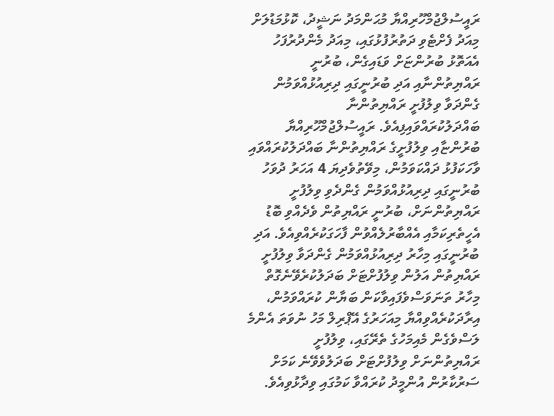ރައީސުލްޖުމްހޫރިއްޔާ މުޙަންމަދު ނަޝީދު، ކޮޅުމަޑުލަށް މިއަދު ފެށްޓެވި ދަތުރުފުޅުގައި، މިއަދު މެންދުރުފަހު އެއަތޮޅު ބުރުންޏަށް ވަޑައިގެން، ބުރުނީ ރައްޔިތުންނާއި އަދި ބުރުނީގައި ދިރިއުޅުއްވަމުން ގެންދަވާ ވިލުފުށީ ރައްޔިތުންނާ ބައްދަލުކުރައްވައިފިއެވެ. ރައީސުލްޖުމްހޫރިއްޔާ ބުރުންޏާއި ވިލުފުށީގެ ރައްޔިތުންނާ ބައްދަލުކުރައްވައި ވާހަކަފުޅު ދައްކަވަމުން، މިވޭތުވެދިޔަ 4 އަހަރު ދުވަހު ބުރުނީގައި ދިރިއުޅުއްވަމުން ގެންދެވި ވިލުފުށީ ރައްޔިތުންނަށް، ބުރުނީ ރައްޔިތުން ވެދެއްވި ބޮޑު އެހީތެރިކަމާއި އެއްބާރުލެއްވުން ފާހަގަކުރެއްވިއެވެ. އަދި ބުރުނީގައި މިހާރު ދިރިއުޅުއްވަމުން ގެންދަވާ ވިލުފުށީ ރައްޔިތުން އަލުން ވިލުފުށްޓަށް ބަދަލުކުރެވޭނެގޮތް މިހާރު ތަނަވަސްވެފައިވާކަން ބަޔާން ކުރައްވަމުން، އިރާދަކުރެއްވިއްޔާ މިއަހަރުގެ އޭޕްރިލް މަހު ނުވަތަ އެންމެ ލަސްވެގެން މެއިމަހުގެ ތެރޭގައި، ވިލުފުށީ ރައްޔިތުންނަށް ވިލުފުށްޓަށް ބަދަލުވެވޭނެ ކަމަށް ސަރުކާރުން އުންމީދު ކުރައްވާ ކަމުގައި ވިދާޅުވިއެވެ.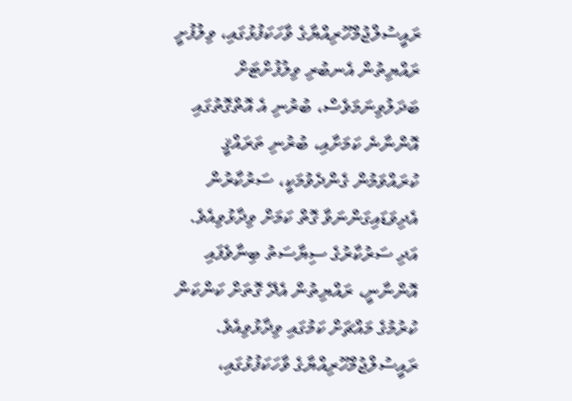ރައީސުލްޖުމްހޫރިއްޔާގެ ވާހަކަފުޅުގައި، ވިލުފުށީ ރައްޔިތުން އެނބުރި ވިލުފުށްޓަށް ބަދަލުވިނަމަވެސް، ބުރުނި އެ އޮތްގޮތުގައި އޮންނާނެ ކަމަށާއި، ބުރުނި ތަރައްޤީ ކުރައްވަމުން ގެންދެވުމަކީ، ސަރުކާރުން އެދިވަޑައިގަންނަވާ ގޮތް ކަމަށް ވިދާޅުވިއެވެ. އަދި ސަރުކާރުގެ ސިޔާސަތު ބިނާވެފައި އޮންނާނީ، ރައްޔިތުން އެދޭ ގޮތަށް ކަންކަން ކުރުމުގެ މައްޗަށް ކަމުގައި ވިދާޅުވިއެވެ.
ރައީސުލްޖުމްހޫރިއްޔާގެ ވާހަކަފުޅުގައި،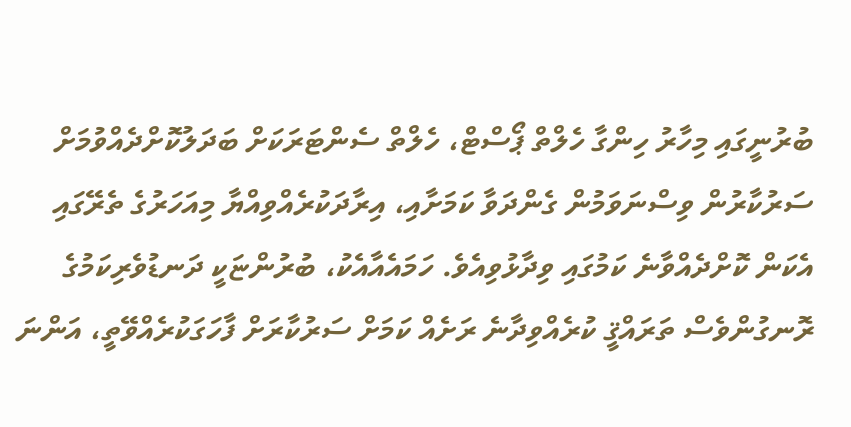ބުރުނީގައި މިހާރު ހިންގާ ހެލްތް ޕޯސްޓް، ހެލްތް ސެންޓަރަކަށް ބަދަލުކޮށްދެއްވުމަށް ސަރުކާރުން ވިސްނަވަމުން ގެންދަވާ ކަމަށާއި، އިރާދަކުރެއްވިއްޔާ މިއަހަރުގެ ތެރޭގައި އެކަން ކޮށްދެއްވާނެ ކަމުގައި ވިދާޅުވިއެވެ. ހަމައެއާއެކު، ބުރުންޏަކީ ދަނޑުވެރިކަމުގެ ރޮނގުންވެސް ތަރައްޤީ ކުރެއްވިދާނެ ރަށެއް ކަމަށް ސަރުކާރަށް ފާހަގަކުރެއްވޭތީ، އަންނަ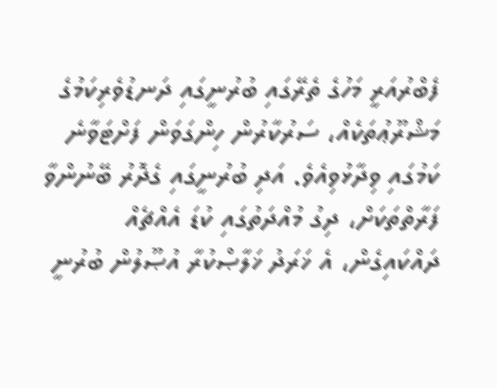ފެބްރުއަރީ މަހުގެ ތެރޭގައި ބުރުނީގައި ދަނޑުވެރިކަމުގެ މަޝްރޫޢުތަކެއް، ސަރުކާރުން ހިންގަވަން ފަށްޓަވާނެ ކަމުގައި ވިދާޅުވިއެވެ. އަދި ބުރުނީގައި ގެދޮރު ބޭނުންވާ ފަރާތްތަކަށް، ދިގު މުއްދަތުގައި ކުޑަ އެއްޗެއް ދައްކައިގެން، އެ ޚަރަދު ޚަލާޞްކުރާ އުޞޫލުން ބުރުނީ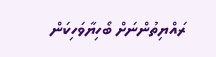ރައްޔިތުންނަށް ބޯހިޔާވަހިކަން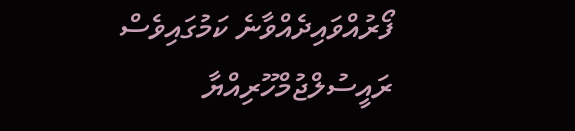ފޯރުއްވައިދެއްވާނެ ކަމުގައިވެސް ރައީސުލްޖުމްހޫރިއްޔާ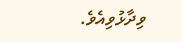ވިދާޅުވިއެވެ.